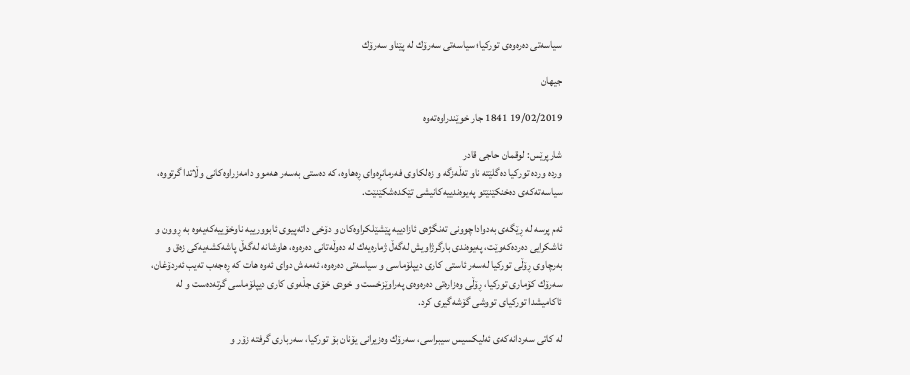سیاسه‌تى ده‌ره‌وه‌ى توركیا؛ سیاسه‌تى سه‌رۆك له‌ پێناو سه‌رۆك

جیهان

19/02/2019 1841 جار خوێندراوه‌ته‌وه

شارپرێس: لوقمان حاجى قادر
ورده‌ ورده‌ توركیا ده‌گلێته‌ ناو ته‌ڵه‌زگه‌ و زه‌لكاوى فه‌رمانڕه‌واى ڕه‌هاوه‌، كه‌ ده‌ستى به‌سه‌ر هه‌موو دامه‌زراوه‌كانى وڵاتدا ‌گرتووه‌، سیاسه‌ته‌كه‌ى ده‌خنكێنێتو په‌یوه‌ندییه‌كانیشى تێكده‌شكێنێت.

ئه‌م پرسه‌ له‌ ڕێگه‌ى به‌دواداچوونى ته‌نگژه‌ى ئازادییه‌ پێشێلكراوه‌كان و دۆخى داته‌پیوى ئابوورییه‌ ناوخۆییه‌كه‌یه‌وه‌ به‌ ڕوون و ئاشكرایى ده‌رده‌كه‌وێت، په‌یوه‌ندى بارگرژاویش له‌گه‌ڵ ژماره‌یه‌ك له‌ ده‌وڵه‌تانى ده‌ره‌وه‌، هاوشانه‌ له‌گه‌ڵ پاشه‌كشه‌یه‌كى زه‌ق و به‌رچاوى ڕۆڵى توركیا له‌سه‌ر ئاستى كارى دیپلۆماسى و سیاسه‌تى ده‌ره‌وه‌، ئه‌مه‌ش دواى ئه‌وه‌ هات كه‌ ڕه‌جه‌ب ته‌یب ئه‌ردۆغان، سه‌رۆك كۆمارى توركیا، ڕۆڵى وه‌زاره‌تى ده‌ره‌وه‌ى په‌راوێزخست و خودى خۆى جڵه‌وى كارى دیپلۆماسى گرته‌ده‌ست و له‌ ئاكامیشدا توركیاى تووشى گۆشه‌گیرى كرد.

له‌ كاتى سه‌ردانه‌كه‌ى ئه‌لیكسیس سیبراسى، سه‌رۆك وه‌زیرانى یۆنان بۆ توركیا، سه‌ربارى گرفته‌ زۆر و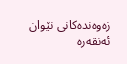زه‌وه‌نده‌كانى نێوان ئه‌نقه‌ره‌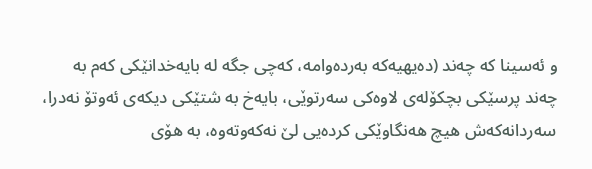و ئه‌سینا كه‌ چه‌ند (ده‌یهیه‌كه‌ به‌رده‌وامه‌، كه‌چى جگه‌ له‌ بایه‌خدانێكى كه‌م به‌ چه‌ند پرسێكى بچكۆله‌ى لاوه‌كى سه‌رتوێى، بایه‌خ به‌ شتێكى دیكه‌ى ئه‌وتۆ نه‌درا، سه‌ردانه‌كه‌ش هیچ هه‌نگاوێكى كرده‌یى لێ نه‌كه‌وته‌وه‌، به‌ هۆى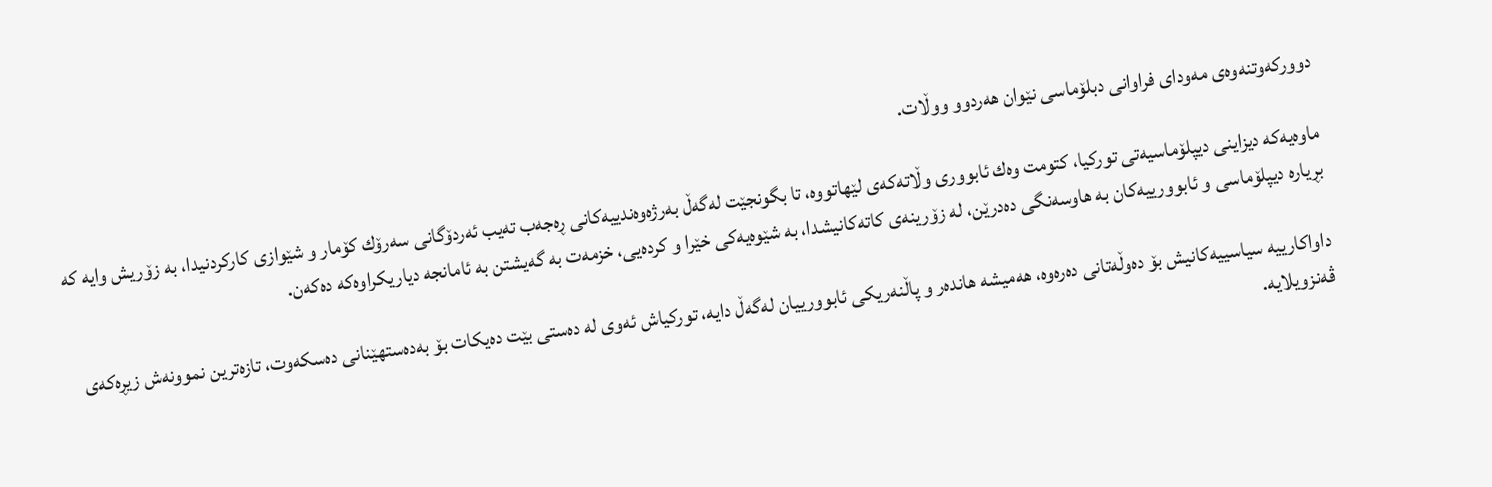دووركه‌وتنه‌وه‌ى مه‌وداى فراوانى دبلۆماسى نێوان هه‌ردوو ووڵات.

ماوه‌یه‌كه‌ دیزاینى دیپلۆماسیه‌تى توركیا، كتومت وه‌ك ئابوورى وڵاته‌كه‌ى لێهاتووه‌، تا بگونجێت له‌گه‌ڵ به‌رژه‌وه‌ندییه‌كانى ڕه‌جه‌ب ته‌یب ئه‌ردۆگانى سه‌رۆك كۆمار و شێوازى كاركردنیدا، به‌ زۆریش وایه‌ كه‌ بڕیاره‌ دیپلۆماسى و ئابوورییه‌كان به‌ هاوسه‌نگى ده‌درێن، له‌ زۆرینه‌ى كاته‌كانیشدا، به‌ شێوه‌یه‌كى خێرا و كرده‌یى، خزمه‌ت به‌ گه‌یشتن به‌ ئامانجه‌ دیاریكراوه‌كه‌ ده‌كه‌ن.

داواكارییه‌ سیاسییه‌كانیش بۆ ده‌وڵه‌تانى ده‌ره‌وه،‌ هه‌میشه‌ هانده‌ر و پاڵنه‌ریكى ئابوورییان له‌گه‌ڵ دایه، توركیاش ئه‌وى له‌ ده‌ستى بێت ده‌یكات بۆ به‌ده‌ستهێنانى ده‌سكه‌وت، تازه‌ترین نموونه‌ش ‌زیڕه‌كه‌ى ڤه‌نزویلایه‌.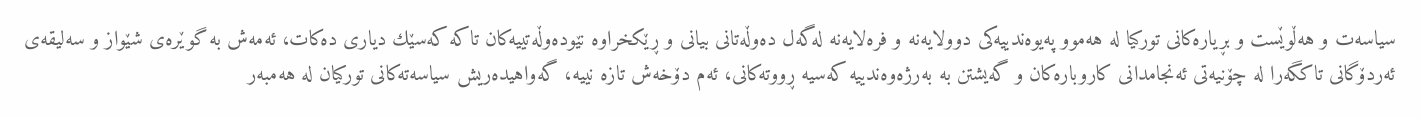سیاسه‌ت و هه‌ڵوێست و بڕیاره‌‌كانى توركیا له‌ هه‌موو په‌یوه‌‌ندییه‌كى دوولایه‌نه‌ و فره‌لایه‌نه‌ له‌گه‌ل ده‌وڵه‌تانى بیانى و ڕێكخراوه‌ نێوده‌وڵه‌تییه‌كان تاكه‌ كه‌سێك دیارى ده‌كات، ئه‌مه‌ش به‌ گوێره‌ى شێواز و سه‌لیقه‌ى ئه‌ردۆگانى تاكگه‌را له‌ چۆنیه‌تى ئه‌نجامدانى كاروباره‌كان و گه‌یشتن به‌ به‌رژه‌وه‌ندییه‌ كه‌سیه‌ ڕووته‌كانى، ئه‌م دۆخه‌ش‌ تازه‌ نییه، گه‌واهیده‌ریش سیاسه‌ته‌كانى توركیان له‌ هه‌مبه‌ر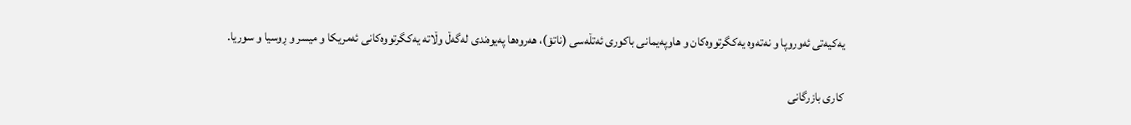یه‌كیه‌تى ئه‌وروپا و نه‌ته‌وه‌ یه‌كگرتووه‌كان و هاوپه‌یمانى باكورى ئه‌تڵه‌سى (ناتۆ)، هه‌روه‌ها په‌یوه‌ندى له‌گه‌ڵ وڵاته‌ یه‌كگرتووه‌كانى ئه‌مریكا و میسر و ڕوسیا و سوریا.

كارى بازرگانى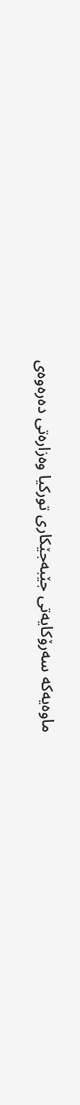ماوه‌یه‌كه‌ سه‌رۆكایه‌تى جێبه‌جێكارى توركیا وه‌زاره‌تى ده‌ره‌وه‌ى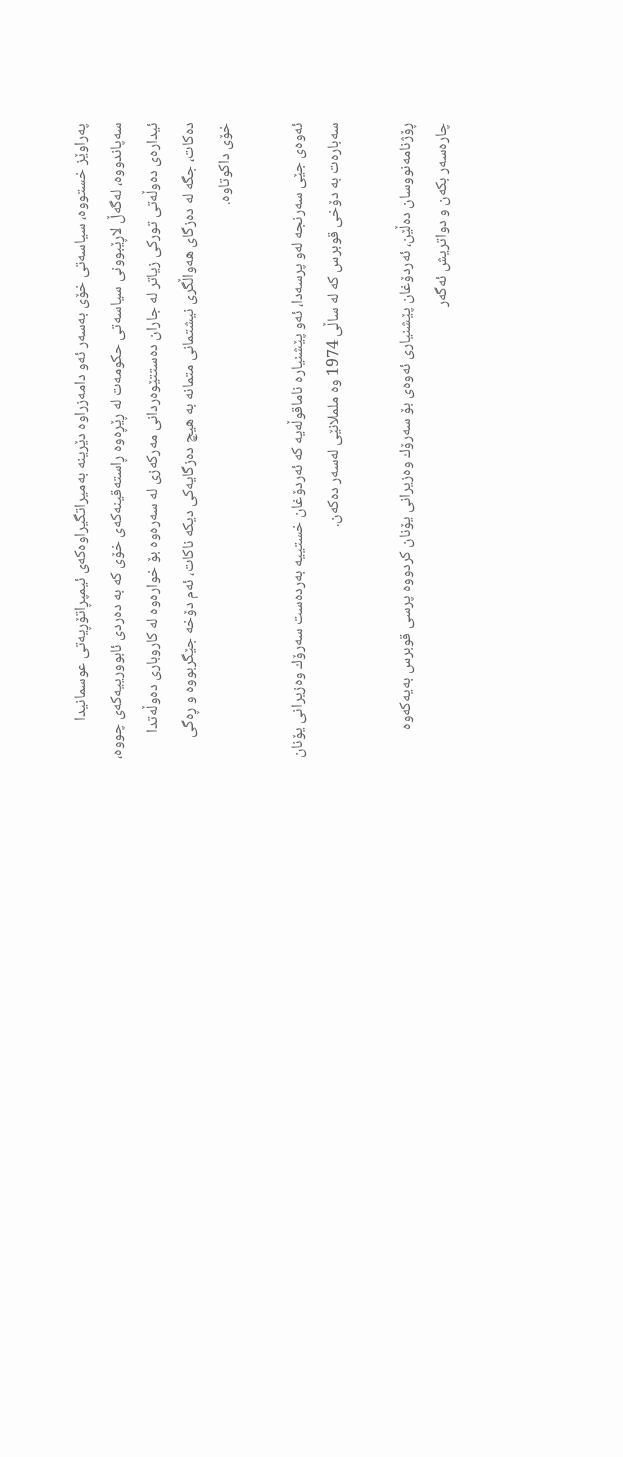په‌راوێز خستووه‌، سیاسه‌تى خۆى به‌سه‌ر ئه‌و دامه‌زراوه‌ دێرینه‌ به‌میراتگیراوه‌كه‌ى ئیمپڕاتۆڕیه‌تى عوسمانیدا سه‌پاندووه‌، له‌گه‌ڵ لاڕێبوونى سیاسه‌تى حكومه‌ت له‌ ڕێڕه‌وه‌ ڕاسته‌قینه‌كه‌ى خۆى كه‌ به‌ ده‌ردى ئابوورییه‌كه‌ى چووه‌، ئیداره‌ى ده‌وڵه‌تى توركى زیاتر له‌ جاران ده‌ستتێوه‌ردانى مه‌ركه‌زى‌ له‌ سه‌ره‌وه‌ بۆ خواره‌وه‌‌ له‌ كاروبارى ده‌وڵه‌تدا ده‌كات، جگه‌ له‌ ده‌زگاى هه‌واڵگرى نیشتمانى متمانه‌ به‌ هیچ ده‌زگایه‌كى دیكه‌ ناكات، ئه‌م دۆخه‌ جێگربووه‌ و ڕه‌گى خۆى داكوتاوه‌.

ئه‌وه‌ى جێى سه‌ر‌نجه‌ له‌و پرسه‌دا، ئه‌و پێشنیاره‌ ناماقوڵه‌یه‌ كه‌ ئه‌ردۆغان خستییه‌ به‌رده‌ست سه‌رۆك وه‌زیرانى یۆنان سه‌باره‌ت به‌ دۆخى قوبرس كه‌ له‌ ساڵى 1974 وه‌ ململانێى له‌سه‌ر ده‌كه‌ن.

ڕۆژنامه‌نووسان ده‌ڵێن، ئه‌ردۆغان پێشنیارى ئه‌وه‌ى بۆ سه‌رۆك وه‌زیرانى یۆنان كردووه‌ پرسى قوبرس به‌یه‌كه‌وه‌ چاره‌سه‌ر بكه‌ن‌ و دواتریش ئه‌گه‌ر‌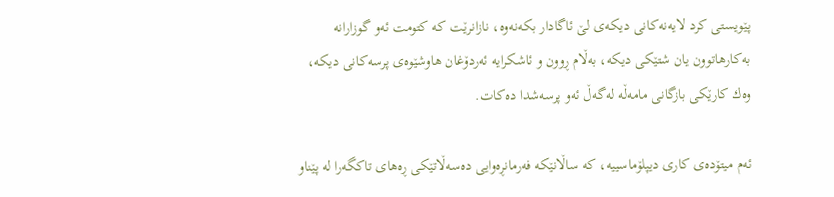پێویستى كرد لایه‌نه‌كانى دیكه‌ى لێ ئاگادار بكه‌نه‌وه‌، نازانرێت كه‌ كتومت ئه‌و گوزارانه‌ به‌كارهاتوون یان شتێكى دیكه‌، به‌ڵام ڕوون و ئاشكرایه‌ ئه‌ردۆغان هاوشێوه‌ى پرسه‌كانى دیكه‌، وه‌ك كارێكى بازگانى مامه‌ڵه‌ له‌گه‌ڵ ئه‌و پرسه‌شدا ده‌كات.

ئه‌م میتۆده‌ى كارى دیپلۆماسییه،‌ كه‌ ساڵانێكه‌ فه‌رمانڕه‌وایى ده‌سه‌ڵاتێكى ڕه‌هاى تاكگه‌را له‌ پێناو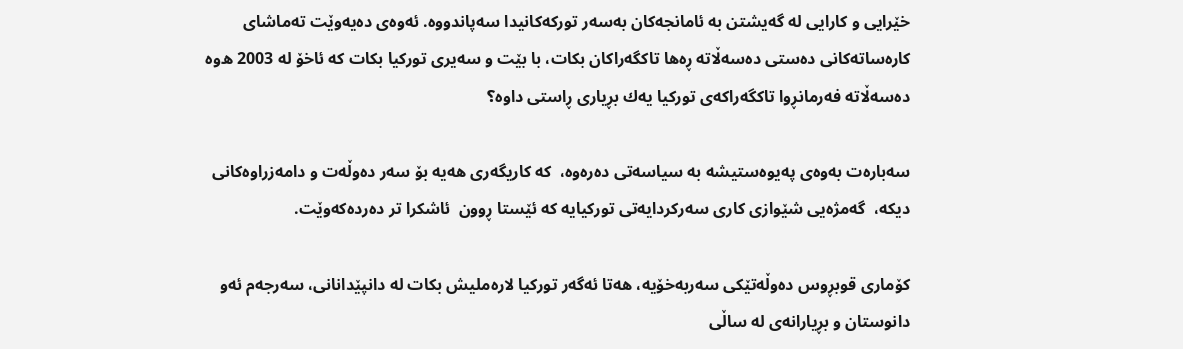خێرایى و كارایى له‌ گه‌یشتن به‌ ئامانجه‌كان به‌سه‌ر توركه‌كانیدا سه‌پاندووه‌. ئه‌وه‌ى ده‌یه‌وێت ته‌ماشاى كاره‌ساته‌كانى ده‌ستى ده‌سه‌ڵاته‌ ڕه‌ها تاكگه‌راكان بكات، با بێت و سه‌یرى توركیا بكات كه‌ ئاخۆ له‌ 2003 ه‌وه‌ ده‌سه‌ڵاته‌ فه‌رمانڕوا تاكگه‌راكه‌ى توركیا یه‌ك بڕیارى ڕاستى داوه‌؟

سه‌باره‌ت به‌وه‌ى په‌یوه‌ستیشه‌ به‌ سیاسه‌تى ده‌ره‌وه، ‌ كه‌ كاریگه‌ر‌ى هه‌یه‌ بۆ سه‌ر ده‌وڵه‌ت و دامه‌زراوه‌كانى دیكه‌،  گه‌مژه‌یى شێوازى كارى سه‌ركردایه‌تى توركیایه‌ كه‌ ئێستا ڕوون  ئاشكرا تر ده‌رده‌كه‌وێت.

كۆمارى قوبڕوس ده‌وڵه‌تێكى سه‌ربه‌خۆیه‌، هه‌تا ئه‌گه‌ر توركیا لاره‌ملیش بكات له‌ دانپێدانانى، سه‌رجه‌م ئه‌و دانوستان و بڕیارانه‌ى له‌ ساڵى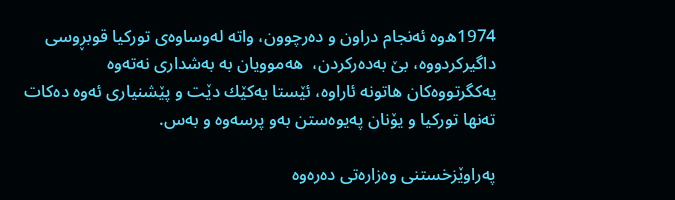1974ه‌وه‌ ئه‌نجام دراون و ده‌رچوون، واته‌ له‌وساوه‌ى توركیا قوبڕوسى داگیركردووه‌، بێ به‌ده‌ركردن،  هه‌موویان به‌ به‌شدارى نه‌ته‌وه‌ یه‌كگرتووه‌كان هاتونه‌ ئاراوه‌، ئێستا یه‌كێك دێت و پێشنیارى ئه‌وه‌ ده‌كات‌ ته‌نها توركیا و یۆنان په‌یوه‌ستن به‌و پرسه‌وه‌ و به‌س.

په‌راوێزخستنى وه‌زاره‌تى ده‌ره‌وه‌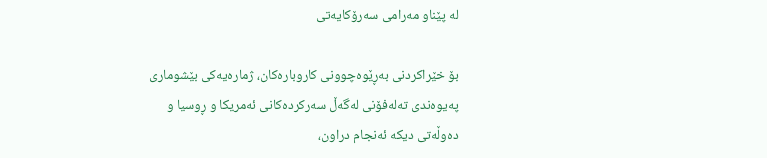له‌ پێناو مه‌رامى سه‌رۆكایه‌تى

بۆ خێراكردنى به‌ڕێوه‌چوونى كاروباره‌كان، ژماره‌یه‌كى بێشومارى په‌یوه‌ندى ته‌له‌فۆنى له‌گه‌ڵ سه‌ركرده‌كانى ئه‌مریكا و ڕوسیا و ده‌وڵه‌تى دیكه‌ ئه‌نجام دراون،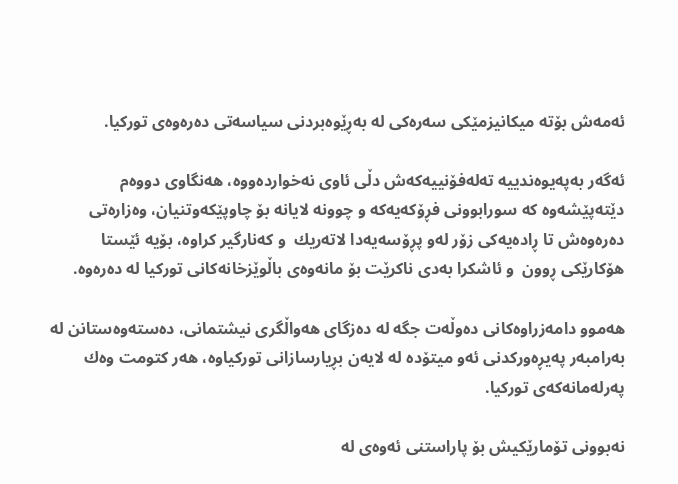ئه‌مه‌ش بۆته‌ میكانیزمێكى سه‌ره‌كى له‌ به‌ڕێوه‌بردنى سیاسه‌تى ده‌ره‌وه‌ى توركیا.

ئه‌گه‌ر به‌په‌یوه‌ندییه‌ ته‌له‌فۆنییه‌كه‌ش دڵى ئاوى نه‌خوارده‌ووه‌، هه‌نگاوى دووه‌م دێته‌پێشه‌وه‌ كه‌ سورابوونى فڕۆكه‌یه‌كه‌ و چوونه‌ لایانه‌ بۆ چاوپێكه‌وتنیان، وه‌زاره‌تى ده‌ره‌وه‌ش تا ڕاده‌یه‌كى زۆر له‌و پڕۆسه‌یه‌دا لاته‌ریك  و كه‌نارگیر كراوه‌، بۆیه‌ ئێستا هۆكارێكى ڕوون  و ئاشكرا به‌دى ناكرێت بۆ مانه‌وه‌ى باڵوێزخانه‌كانى توركیا له‌ ده‌ره‌وه‌.

هه‌موو دامه‌زراوه‌كانى ده‌وڵه‌ت جگه‌ له‌ ده‌زگاى هه‌واڵگرى نیشتمانى، ده‌سته‌وه‌ستانن له‌ به‌رامبه‌ر په‌یڕه‌وركدنى ئه‌و میتۆده‌ له‌ لایه‌ن بڕیارسازانى توركیاوه‌، هه‌ر كتومت وه‌ك په‌رله‌مانه‌كه‌ى توركیا.

نه‌بوونى تۆمارێكیش بۆ پاراستنى ئه‌وه‌ى له‌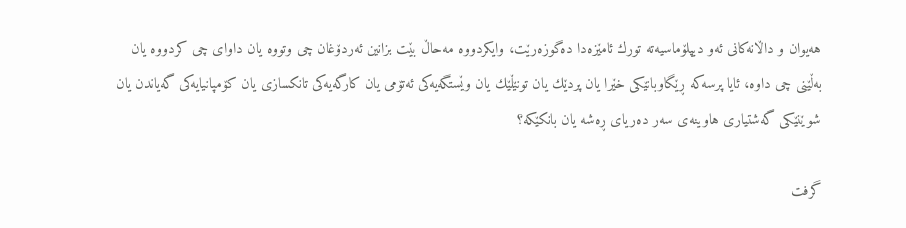هه‌یوان و داڵانه‌كانى ئه‌و دیپلۆماسیه‌ته‌ تورك ئامێزه‌دا ده‌گوزه‌رێت، وایكردووه‌ مه‌حاڵ بێت بزانین ئه‌ردۆغان چى وتووه‌ یان داواى چى كردووه‌ یان به‌ڵێنى چى داوه‌، ئایا پرسه‌كه‌ ڕێگاوبانێكى خێرا‌ یان پردێك یان تونێڵێك یان وێستگه‌یه‌كى ئه‌تۆمى یان كارگه‌یه‌كى تانكسازى یان كۆمپانیایه‌كى گه‌یاندن یان شوێنێكى گه‌شتیارى هاوینه‌ى سه‌ر ده‌ریاى ڕه‌شه‌ یان بانكێكه‌؟

گرفت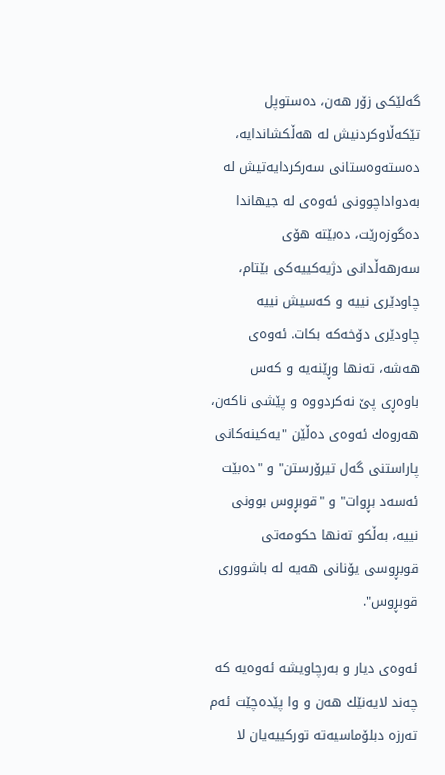گه‌لێكى زۆر هه‌ن، ده‌ستوپل تێكه‌ڵاوكردنیش له‌ هه‌ڵكشاندایه‌، ده‌سته‌وه‌ستانى سه‌ركردایه‌تیش له‌ به‌دواداچوونى ئه‌وه‌ى له‌ جیهاندا ده‌گوزه‌رێت، ده‌بێته‌ هۆى سه‌رهه‌ڵدانى دژیه‌كییه‌كى بێتام، چاودێرى نییه‌ و كه‌سیش نییه‌ چاودێرى دۆخه‌كه‌ بكات. ئه‌وه‌ى هه‌شه،‌ ته‌نها وڕێنه‌یه‌ و كه‌س باوه‌ڕى پێ نه‌كردووه‌ و پێشى ناكه‌ن، هه‌روه‌ك ئه‌وه‌ى ده‌ڵێن "یه‌كینه‌كانى پاراستنى گه‌ل تیرۆرستن" و "ده‌بێت ئه‌سه‌د بڕوات" و "قوبڕوس بوونى نییه‌، به‌ڵكو ته‌نها حكومه‌تى قوبڕوسى یۆنانى هه‌یه‌ له‌ باشوورى قوبڕوس".

ئه‌وه‌ى دیار و به‌رچاویشه‌ ئه‌وه‌یه‌ كه‌ چه‌ند لایه‌نێك هه‌ن و وا پێده‌چێت ئه‌م ته‌رزه‌ دبلۆماسیه‌ته‌ توركییه‌یان لا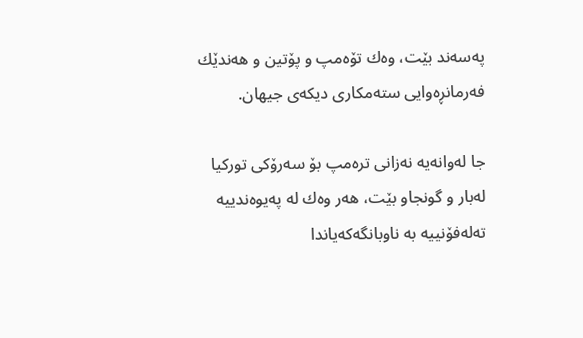په‌سه‌ند بێت، وه‌ك تۆه‌مپ و پۆتین و هه‌ندێك فه‌رمانڕه‌وایى سته‌مكارى دیكه‌ى جیهان.

جا له‌وانه‌یه‌ نه‌زانى تره‌مپ بۆ سه‌رۆكى توركیا له‌بار و گونجاو بێت، هه‌ر وه‌ك له‌ په‌یوه‌ندییه‌ ته‌له‌فۆنییه‌ به‌ ناوبانگه‌كه‌یاندا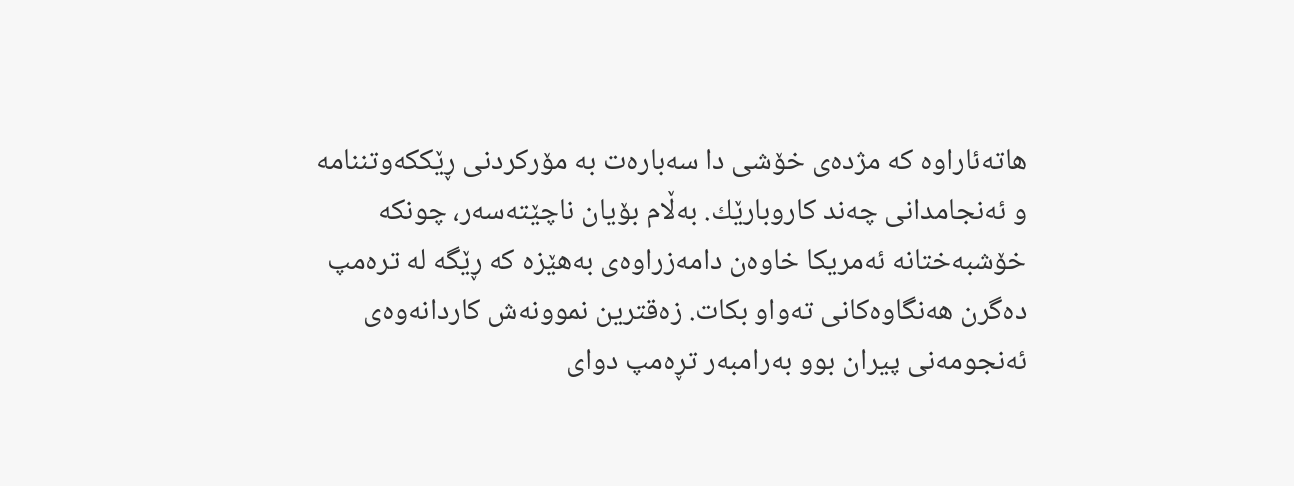هاته‌ئاراوه‌ كه‌ مژده‌ى خۆشى دا سه‌باره‌ت به‌ مۆركردنى ڕێككه‌وتننامه‌ و ئه‌نجامدانى چه‌ند كاروبارێك. به‌ڵام بۆیان ناچێته‌سه‌ر، چونكه‌ خۆشبه‌ختانه‌ ئه‌مریكا خاوه‌ن دامه‌زراوه‌ى به‌هێزه‌ كه‌ ڕێگه‌ له‌ تره‌مپ ده‌گرن هه‌نگاوه‌كانى ته‌واو بكات. زه‌قترین نموونه‌ش كاردانه‌وه‌ى ئه‌نجومه‌نى پیران بوو به‌رامبه‌ر تڕه‌مپ دواى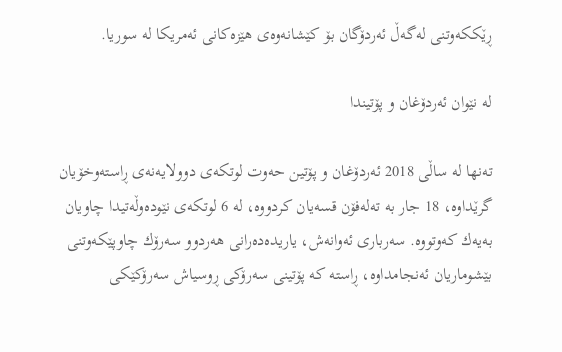ڕێككه‌وتنى له‌گه‌ڵ ئه‌ردۆگان بۆ كێشانه‌وه‌ى هێزه‌كانى ئه‌مریكا له‌ سوریا.

له‌ نێوان ئه‌ردۆغان و پۆتیندا

ته‌نها له‌ ساڵى 2018 ئه‌ردۆغان و پۆتین حه‌وت لوتكه‌ى دوولایه‌نه‌ى ڕاسته‌وخۆیان گرێداوه‌، 18 جار به‌ ته‌له‌فۆن قسه‌یان كردووه‌، له‌ 6 لوتكه‌ى نێوده‌وڵه‌تیدا چاویان به‌یه‌ك كه‌وتووه‌. سه‌ربارى ئه‌وانه‌ش، یاریده‌ده‌رانى هه‌ردوو سه‌رۆك چاوپێكه‌وتنى بێشوماریان ئه‌نجامداوه‌، ڕاسته‌ كه‌ پۆتینى سه‌رۆكى ڕوسیاش سه‌رۆكێكى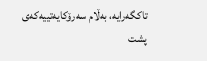تاكگه‌رایه‌، به‌ڵام سه‌رۆكایه‌تییه‌كه‌ى پشت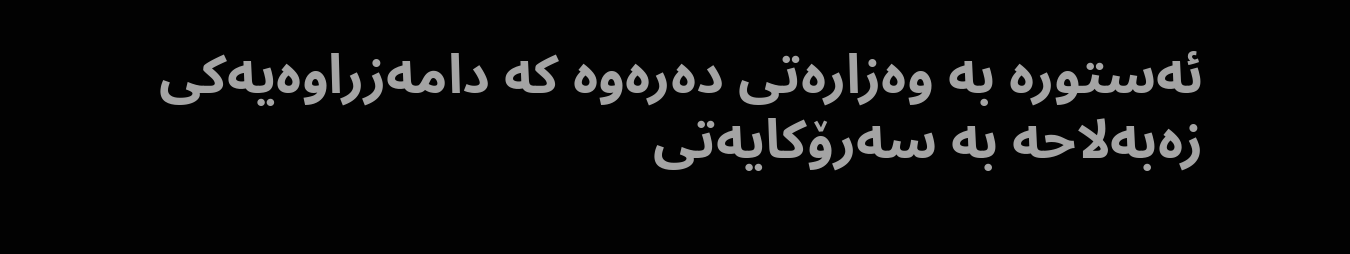ئه‌ستوره‌ به‌ وه‌زاره‌تى ده‌ره‌وه‌ كه‌ دامه‌زراوه‌یه‌كى زه‌به‌لاحه‌ به‌ سه‌رۆكایه‌تى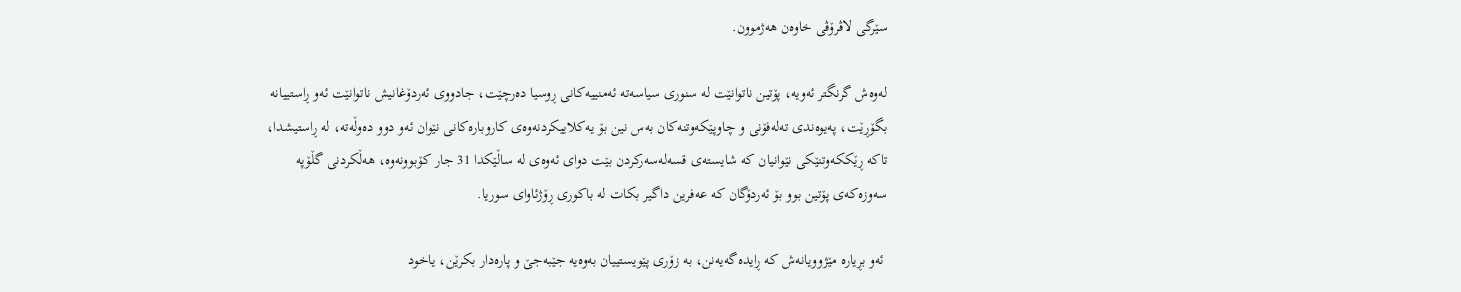سێرگى لاڤرۆڤى خاوه‌ن هه‌ژموون.

له‌وه‌ش‌ گرنگتر ئه‌ویه،‌ پۆتین ناتوانێت له‌ سنورى سیاسه‌ته‌ ئه‌منییه‌كانى ڕوسیا ده‌رچێت، جادووى ئه‌ردۆغانیش ناتوانێت ئه‌و ڕاستییانه‌ بگۆڕێت، په‌یوه‌ندى ته‌له‌فۆنى و چاوپێكه‌وتنه‌كان به‌س نین بۆ یه‌كلاییكردنه‌وه‌ى كاروباره‌كانى نێوان ئه‌و دوو ده‌وڵه‌ته‌، له‌ ڕاستیشدا،  تاكه‌ ڕێككه‌وتنێكى نێوانیان كه‌ شایسته‌ى قسه‌له‌سه‌ركردن بێت دواى ئه‌وه‌ى له‌ ساڵێكدا 31 جار كۆبوونه‌وه‌، هه‌ڵكردنى گڵۆپه‌ سه‌وزه‌كه‌ى پۆتین بوو بۆ ئه‌ردۆگان كه‌ عه‌فرین داگیر بكات له‌ باكورى ڕۆژئاواى سوریا.

 ئه‌و بڕیاره‌ مێژوویانه‌ش كه‌ ڕایده‌گه‌یه‌نن، به‌ زۆرى پێویستییان به‌وه‌‌یه‌ جێبه‌جێ و پاره‌دار بكرێن، یاخود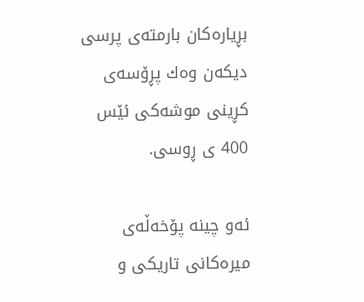بڕیاره‌كان بارمته‌ى پرسى دیكه‌ن وه‌ك پڕۆسه‌ى كڕینى موشه‌كى ئێس 400 ى ڕوسى.

ئه‌و چینه‌ پۆخه‌ڵه‌ى میره‌كانى تاریكى و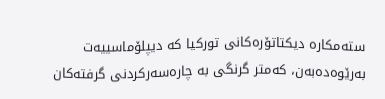سته‌مكاره‌ دیكتاتۆره‌كانى توركیا كه‌ دیپلۆماسییه‌ت به‌رێوه‌ده‌به‌ن، كه‌متر گرنگى به‌ چاره‌سه‌ركردنى گرفته‌كان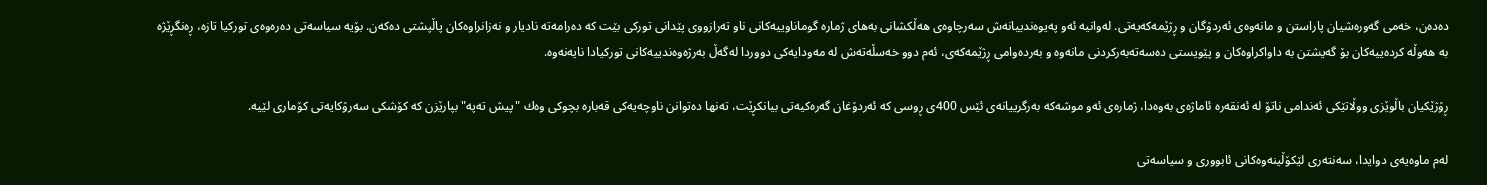ده‌ده‌ن، خه‌مى گه‌وره‌شیان پاراستن و مانه‌وه‌ى ئه‌ردۆگان و ڕژێمه‌كه‌یه‌تى. له‌وانیه‌ ئه‌و په‌یوه‌ندییانه‌ش سه‌رچاوه‌ى هه‌ڵكشانى به‌هاى ژماره گوماناوییه‌‌كانى ناو ته‌رازووى پێدانى توركى بێت كه‌‌ ده‌رامه‌ته‌ نادیار و نه‌زانراوه‌كان پاڵپشتى ده‌كه‌ن. بۆیه‌ سیاسه‌تى ده‌ره‌وه‌ى توركیا تازه،‌ ڕه‌نگڕێژه‌ به‌ هه‌وڵه‌ كرده‌ییه‌كان بۆ گه‌یشتن به‌ داواكراوه‌كان و پێویستى ده‌سه‌ته‌به‌ركردنى مانه‌وه‌ و به‌رده‌وامى ڕژێمه‌كه‌ى، ئه‌م دوو خه‌سڵه‌ته‌ش له‌ مه‌ودایه‌كى دووردا له‌گه‌ڵ به‌رژه‌وه‌ندییه‌كانى توركیادا نایه‌نه‌وه‌.

ڕۆژێكیان باڵوێزى ووڵاتێكى ئه‌ندامى ناتۆ له‌ ئه‌نقه‌ره‌ ئاماژه‌ى به‌وه‌دا، ژماره‌ى ئه‌و موشه‌كه‌ به‌رگرییانه‌ى ئێس 400ى ڕوسى كه‌ ئه‌ردۆغان گه‌ره‌‌كیه‌تى بیانكڕێت، ته‌نها ده‌توانن ناوچه‌یه‌كى قه‌باره‌ بچوكى وه‌ك "پیش ته‌په‌" بپارێزن كه‌ كۆشكى سه‌رۆكایه‌تى كۆمارى لێیه‌.

له‌م ماوه‌یه‌ى دوایدا، سه‌نته‌رى لێكۆڵینه‌وه‌كانى ئابوورى و سیاسه‌تى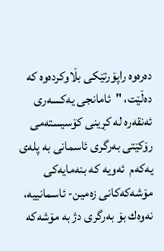ده‌ره‌وه‌ راپۆرتێكى بڵاوكرده‌وه‌ كه‌ ده‌ڵێت، "ئامانجى یه‌كسه‌رى ئه‌نقه‌ره‌ له‌ كڕینى كۆسیسته‌‌مى رۆكێتى‌ به‌رگرى ئاسمانى به‌ پله‌ى یه‌كه‌م  ئه‌ویه‌ كه‌ بنه‌مایه‌كى مۆشه‌كه‌كانى زه‌مین- ئاسمانییه‌، نه‌وه‌ك بۆ به‌رگرى دژ به‌ مۆشه‌كه‌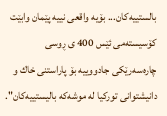بالستییه‌كان... بۆیه‌ واقعى نییه‌ پێمان وابێت كۆسیسته‌مى ئێس 400 ى ڕوسى چاره‌سه‌رێكى جادووییه‌ بۆ پاراستنى خاك و دانیشتوانى توركیا له‌ موشه‌كه‌ بالیستییه‌كان".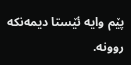پێم وایه‌ ئێستا دیمه‌نكه‌ روونه‌.